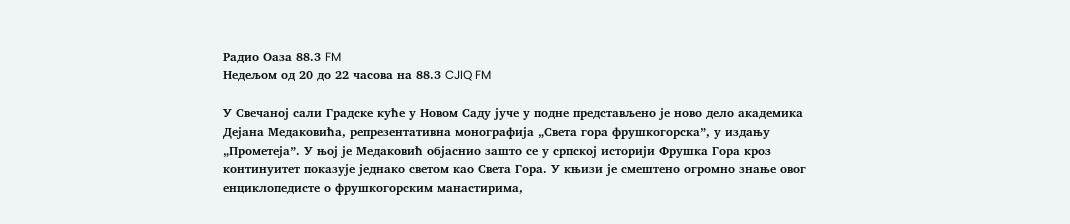Радио Оаза 88.3 FM
Недељом од 20 до 22 часова на 88.3 CJIQ FM

У Свечаној сали Градске куће у Новом Саду јуче у подне представљено је ново дело академика Дејана Медаковића, репрезентативна монографија „Света гора фрушкогорска”, у издању „Прометеја”. У њој је Медаковић објаснио зашто се у српској историји Фрушка Гора кроз континуитет показује једнако светом као Света Гора. У књизи је смештено огромно знање овог енциклопедисте о фрушкогорским манастирима,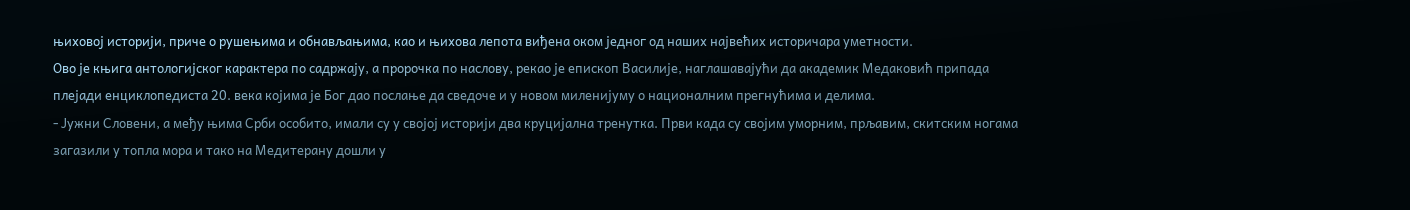њиховој историји, приче о рушењима и обнављањима, као и њихова лепота виђена оком једног од наших највећих историчара уметности.
Ово је књига антологијског карактера по садржају, а пророчка по наслову, рекао је епископ Василије, наглашавајући да академик Медаковић припада плејади енциклопедиста 20. века којима је Бог дао послање да сведоче и у новом миленијуму о националним прегнућима и делима.
- Јужни Словени, а међу њима Срби особито, имали су у својој историји два круцијална тренутка. Први када су својим уморним, прљавим, скитским ногама загазили у топла мора и тако на Медитерану дошли у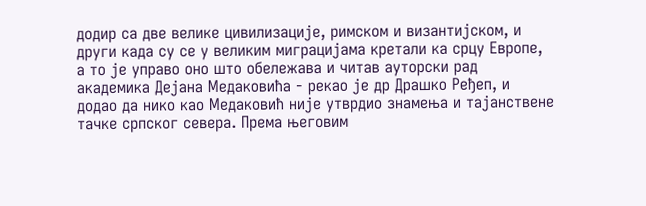додир са две велике цивилизације, римском и византијском, и други када су се у великим миграцијама кретали ка срцу Европе, а то је управо оно што обележава и читав ауторски рад академика Дејана Медаковића - рекао је др Драшко Ређеп, и додао да нико као Медаковић није утврдио знамења и тајанствене тачке српског севера. Према његовим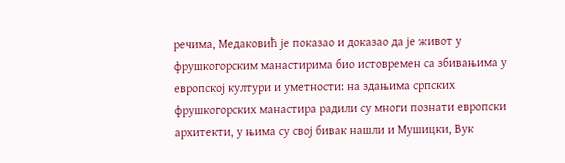речима, Медаковић је показао и доказао да је живот у фрушкогорским манастирима био истовремен са збивањима у европској култури и уметности: на здањима српских фрушкогорских манастира радили су многи познати европски архитекти, у њима су свој бивак нашли и Мушицки, Вук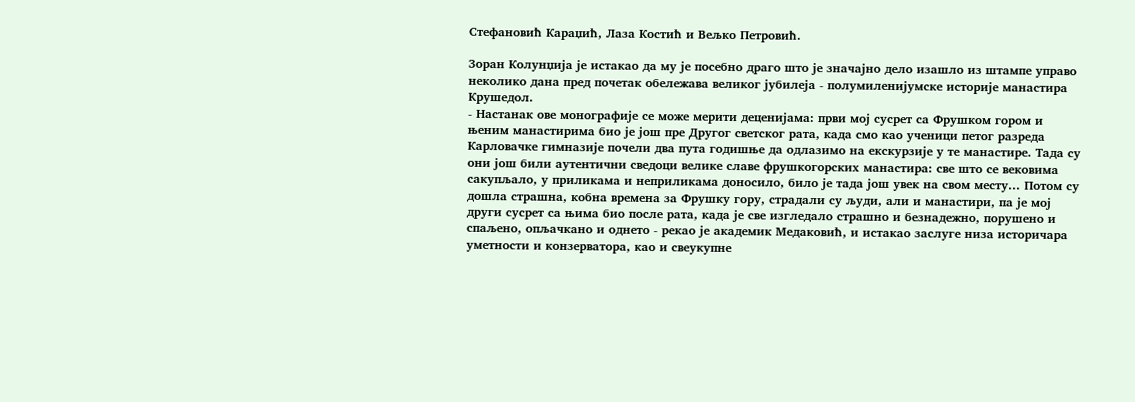Стефановић Караџић, Лаза Костић и Вељко Петровић.

Зоран Колунџија је истакао да му је посебно драго што је значајно дело изашло из штампе управо неколико дана пред почетак обележава великог јубилеја - полумиленијумске историје манастира Крушедол.
- Настанак ове монографије се може мерити деценијама: први мој сусрет са Фрушком гором и њеним манастирима био је још пре Другог светског рата, када смо као ученици петог разреда Карловачке гимназије почели два пута годишње да одлазимо на екскурзије у те манастире. Тада су они још били аутентични сведоци велике славе фрушкогорских манастира: све што се вековима сакупљало, у приликама и неприликама доносило, било је тада још увек на свом месту... Потом су дошла страшна, кобна времена за Фрушку гору, страдали су људи, али и манастири, па је мој други сусрет са њима био после рата, када је све изгледало страшно и безнадежно, порушено и спаљено, опљачкано и однето - рекао је академик Медаковић, и истакао заслуге низа историчара уметности и конзерватора, као и свеукупне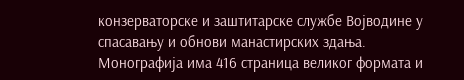конзерваторске и заштитарске службе Војводине у спасавању и обнови манастирских здања.
Монографија има 416 страница великог формата и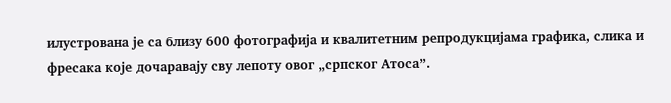илустрована је са близу 600 фотографија и квалитетним репродукцијама графика, слика и фресака које дочаравају сву лепоту овог „српског Атоса”.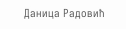Даница Радовић